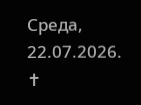Среда, 22.07.2026. ✝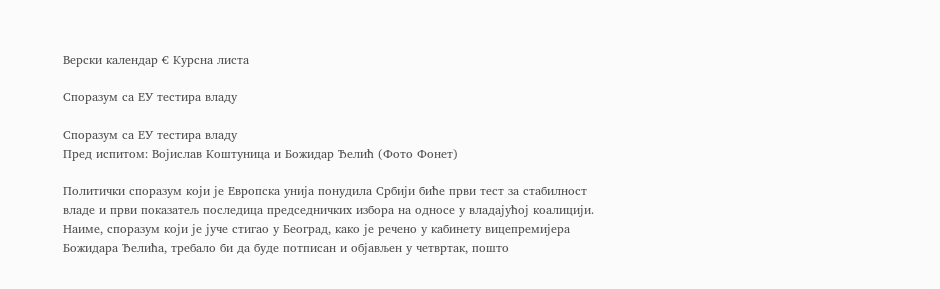Верски календар € Курсна листа

Споразум са ЕУ тестира владу

Споразум са ЕУ тестира владу
Пред испитом: Војислав Коштуница и Божидар Ђелић (Фото Фонет)

Политички споразум који је Европска унија понудила Србији биће први тест за стабилност владе и први показатељ последица председничких избора на односе у владајућој коалицији. Наиме, споразум који је јуче стигао у Београд, како је речено у кабинету вицепремијера Божидара Ђелића, требало би да буде потписан и објављен у четвртак, пошто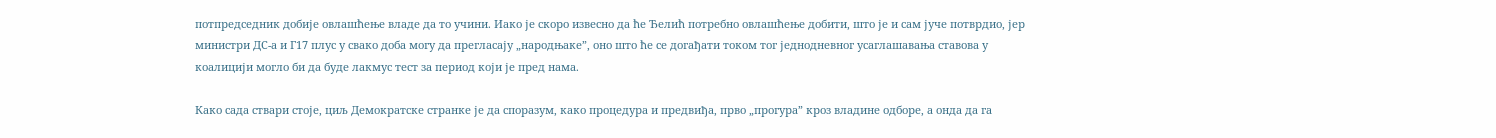потпредседник добије овлашћење владе да то учини. Иако је скоро извесно да ће Ђелић потребно овлашћење добити, што је и сам јуче потврдио, јер министри ДС-а и Г17 плус у свако доба могу да прегласају „народњаке”, оно што ће се догађати током тог једнодневног усаглашавања ставова у коалицији могло би да буде лакмус тест за период који је пред нама.

Како сада ствари стоје, циљ Демократске странке је да споразум, како процедура и предвиђа, прво „прогура” кроз владине одборе, а онда да га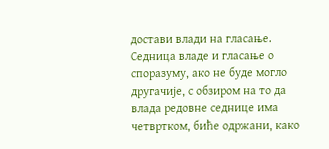достави влади на гласање. Седница владе и гласање о споразуму, ако не буде могло другачије, с обзиром на то да влада редовне седнице има четвртком, биће одржани, како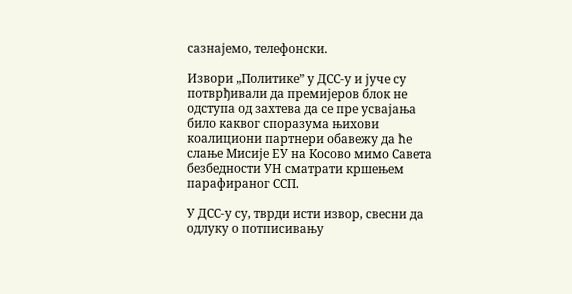сазнајемо, телефонски.

Извори „Политике” у ДСС-у и јуче су потврђивали да премијеров блок не одступа од захтева да се пре усвајања било каквог споразума њихови коалициони партнери обавежу да ће слање Мисије ЕУ на Косово мимо Савета безбедности УН сматрати кршењем парафираног ССП.

У ДСС-у су, тврди исти извор, свесни да одлуку о потписивању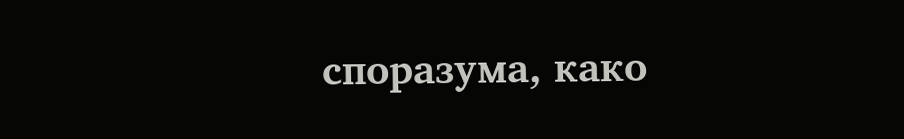споразума, како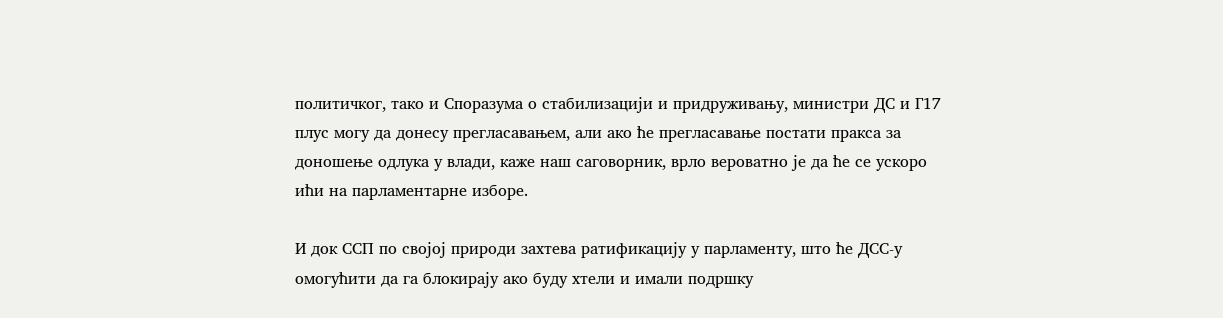политичког, тако и Споразума о стабилизацији и придруживању, министри ДС и Г17 плус могу да донесу прегласавањем, али ако ће прегласавање постати пракса за доношење одлука у влади, каже наш саговорник, врло вероватно је да ће се ускоро ићи на парламентарне изборе.

И док ССП по својој природи захтева ратификацију у парламенту, што ће ДСС-у омогућити да га блокирају ако буду хтели и имали подршку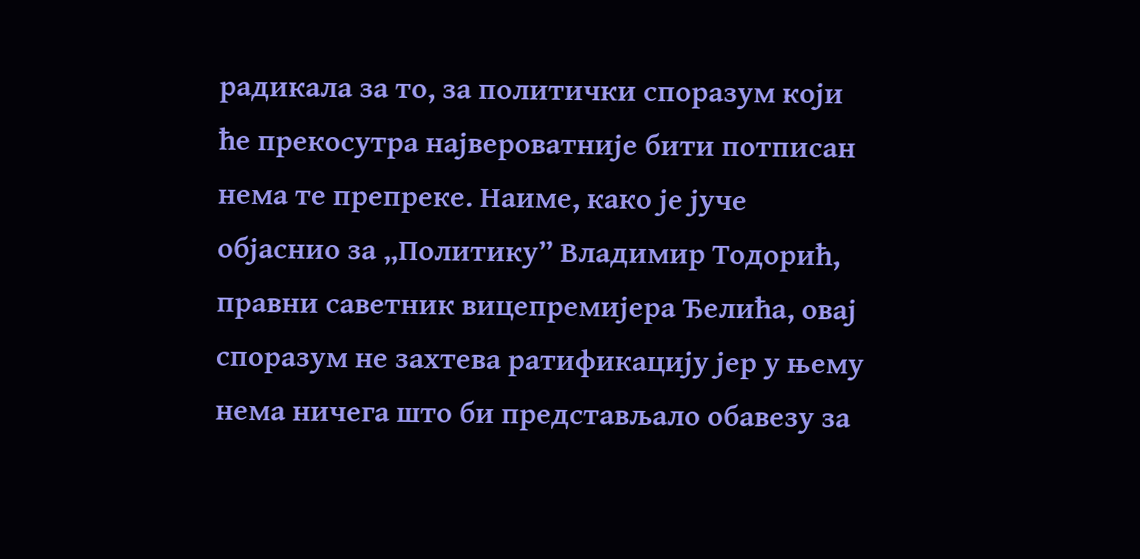радикала за то, за политички споразум који ће прекосутра највероватније бити потписан нема те препреке. Наиме, како је јуче објаснио за „Политику” Владимир Тодорић, правни саветник вицепремијера Ђелића, овај споразум не захтева ратификацију јер у њему нема ничега што би представљало обавезу за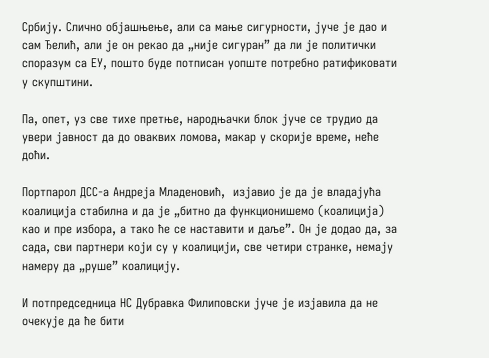Србију. Слично објашњење, али са мање сигурности, јуче је дао и сам Ђелић, али је он рекао да „није сигуран” да ли је политички споразум са ЕУ, пошто буде потписан уопште потребно ратификовати у скупштини.

Па, опет, уз све тихе претње, народњачки блок јуче се трудио да увери јавност да до оваквих ломова, макар у скорије време, неће доћи.

Портпарол ДСС-а Андреја Младеновић,  изјавио је да је владајућа коалиција стабилна и да је „битно да функционишемо (коалиција) као и пре избора, а тако ће се наставити и даље”. Он је додао да, за сада, сви партнери који су у коалицији, све четири странке, немају намеру да „руше” коалицију.

И потпредседница НС Дубравка Филиповски јуче је изјавила да не очекује да ће бити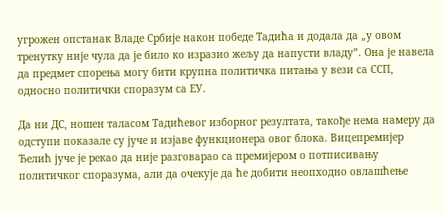угрожен опстанак Владе Србије након победе Тадића и додала да „у овом тренутку није чула да је било ко изразио жељу да напусти владу”. Она је навела да предмет спорења могу бити крупна политичка питања у вези са ССП, односно политички споразум са ЕУ.

Да ни ДС, ношен таласом Тадићевог изборног резултата, такође нема намеру да одступи показале су јуче и изјаве функционера овог блока. Вицепремијер Ђелић јуче је рекао да није разговарао са премијером о потписивању политичког споразума, али да очекује да ће добити неопходно овлашћење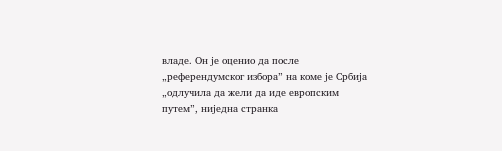владе. Он је оценио да после „референдумског избора” на коме је Србија „одлучила да жели да иде европским путем”, ниједна странка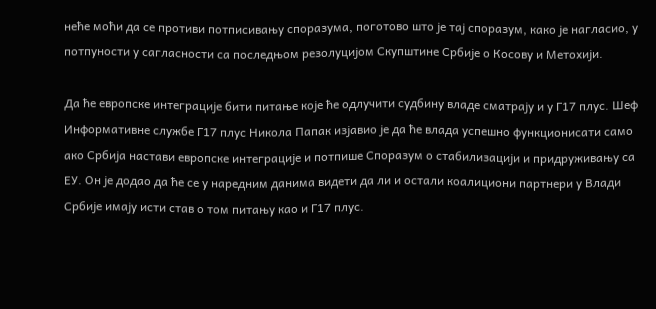неће моћи да се противи потписивању споразума, поготово што је тај споразум, како је нагласио, у потпуности у сагласности са последњом резолуцијом Скупштине Србије о Косову и Метохији.

Да ће европске интеграције бити питање које ће одлучити судбину владе сматрају и у Г17 плус. Шеф Информативне службе Г17 плус Никола Папак изјавио је да ће влада успешно функционисати само ако Србија настави европске интеграције и потпише Споразум о стабилизацији и придруживању са ЕУ. Он је додао да ће се у наредним данима видети да ли и остали коалициони партнери у Влади Србије имају исти став о том питању као и Г17 плус.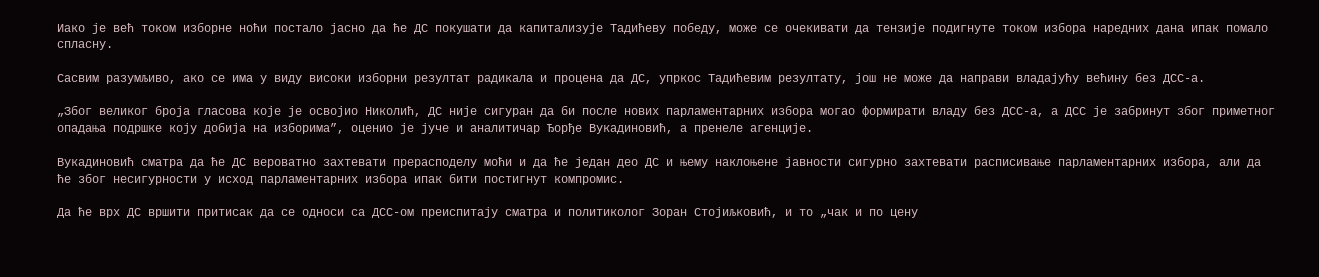Иако је већ током изборне ноћи постало јасно да ће ДС покушати да капитализује Тадићеву победу, може се очекивати да тензије подигнуте током избора наредних дана ипак помало спласну.

Сасвим разумљиво, ако се има у виду високи изборни резултат радикала и процена да ДС, упркос Тадићевим резултату, још не може да направи владајућу већину без ДСС-а.

„Због великог броја гласова које је освојио Николић, ДС није сигуран да би после нових парламентарних избора могао формирати владу без ДСС-а, а ДСС је забринут због приметног опадања подршке коју добија на изборима”, оценио је јуче и аналитичар Ђорђе Вукадиновић, а пренеле агенције.

Вукадиновић сматра да ће ДС вероватно захтевати прерасподелу моћи и да ће један део ДС и њему наклоњене јавности сигурно захтевати расписивање парламентарних избора, али да ће због несигурности у исход парламентарних избора ипак бити постигнут компромис.

Да ће врх ДС вршити притисак да се односи са ДСС-ом преиспитају сматра и политиколог Зоран Стојиљковић, и то „чак и по цену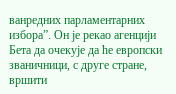ванредних парламентарних избора”. Он је рекао агенцији Бета да очекује да ће европски званичници, с друге стране, вршити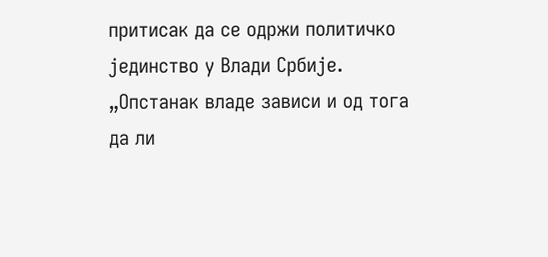притисак да се одржи политичко јединство у Влади Србије. „Опстанак владе зависи и од тога да ли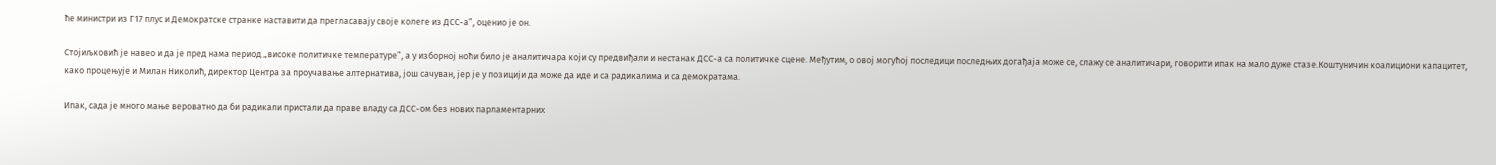ће министри из Г17 плус и Демократске странке наставити да прегласавају своје колеге из ДСС-а”, оценио је он.

Стојиљковић је навео и да је пред нама период „високе политичке температуре”, а у изборној ноћи било је аналитичара који су предвиђали и нестанак ДСС-а са политичке сцене. Међутим, о овој могућој последици последњих догађаја може се, слажу се аналитичари, говорити ипак на мало дуже стазе.Коштуничин коалициони капацитет, како процењује и Милан Николић, директор Центра за проучавање алтернатива, још сачуван, јер је у позицији да може да иде и са радикалима и са демократама.

Ипак, сада је много мање вероватно да би радикали пристали да праве владу са ДСС-ом без нових парламентарних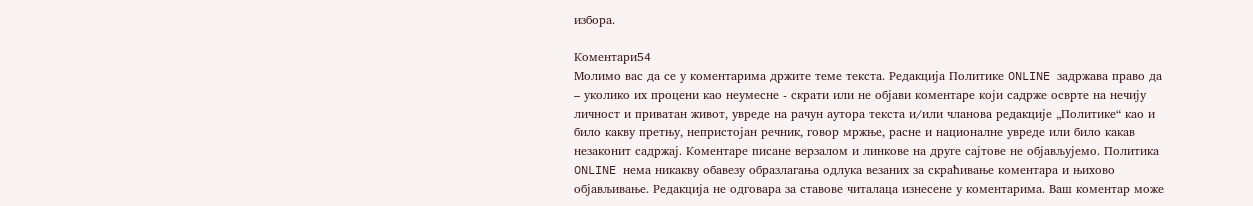избора.

Коментари54
Молимо вас да се у коментарима држите теме текста. Редакција Политике ONLINE задржава право да – уколико их процени као неумесне - скрати или не објави коментаре који садрже осврте на нечију личност и приватан живот, увреде на рачун аутора текста и/или чланова редакције „Политике“ као и било какву претњу, непристојан речник, говор мржње, расне и националне увреде или било какав незаконит садржај. Коментаре писане верзалом и линкове на друге сајтове не објављујемо. Политика ONLINE нема никакву обавезу образлагања одлука везаних за скраћивање коментара и њихово објављивање. Редакција не одговара за ставове читалаца изнесене у коментарима. Ваш коментар може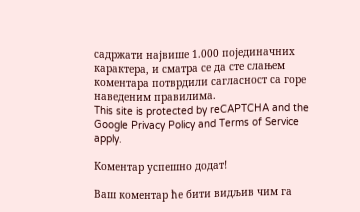садржати највише 1.000 појединачних карактера, и сматра се да сте слањем коментара потврдили сагласност са горе наведеним правилима.
This site is protected by reCAPTCHA and the Google Privacy Policy and Terms of Service apply.

Комeнтар успeшно додат!

Ваш комeнтар ћe бити видљив чим га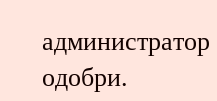администратор одобри.